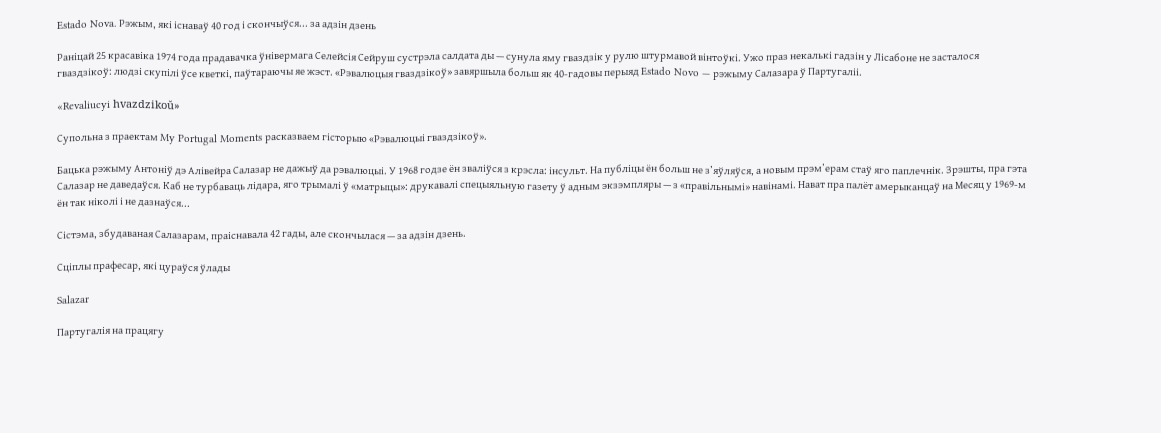Estado Nova. Рэжым, які існаваў 40 год і скончыўся... за адзін дзень

Раніцай 25 красавіка 1974 года прадавачка ўнівермага Селейсія Сейруш сустрэла салдата ды — сунула яму гваздзік у рулю штурмавой вінтоўкі. Ужо праз некалькі гадзін у Лісабоне не засталося гваздзікоў: людзі скупілі ўсе кветкі, паўтараючы яе жэст. «Рэвалюцыя гваздзікоў» завяршыла больш як 40-гадовы перыяд Estado Novo — рэжыму Салазара ў Партугаліі.

«Revaliucyi hvazdzikoŭ»

Супольна з праектам My Portugal Moments расказваем гісторыю «Рэвалюцыі гваздзікоў».

Бацька рэжыму Антоніў дэ Алівейра Салазар не дажыў да рэвалюцыі. У 1968 годзе ён зваліўся з крэсла: інсульт. На публіцы ён больш не з’яўляўся, а новым прэм’ерам стаў яго паплечнік. Зрэшты, пра гэта Салазар не даведаўся. Каб не турбаваць лідара, яго трымалі ў «матрыцы»: друкавалі спецыяльную газету ў адным экзэмпляры — з «правільнымі» навінамі. Нават пра палёт амерыканцаў на Месяц у 1969-м ён так ніколі і не дазнаўся...

Сістэма, збудаваная Салазарам, праіснавала 42 гады, але скончылася — за адзін дзень.

Сціплы прафесар, які цураўся ўлады

Salazar

Партугалія на працягу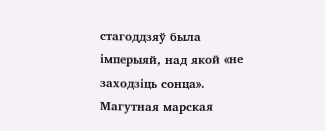стагоддзяў была імперыяй, над якой «не заходзіць сонца». Магутная марская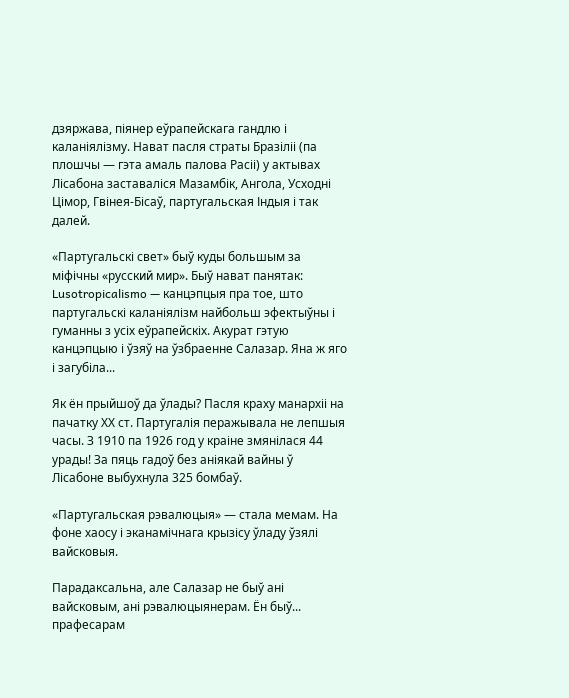дзяржава, піянер еўрапейскага гандлю і каланіялізму. Нават пасля страты Бразіліі (па плошчы — гэта амаль палова Расіі) у актывах Лісабона заставаліся Мазамбік, Ангола, Усходні Цімор, Гвінея-Бісаў, партугальская Індыя і так далей.

«Партугальскі свет» быў куды большым за міфічны «русский мир». Быў нават панятак: Lusotropicalismo — канцэпцыя пра тое, што партугальскі каланіялізм найбольш эфектыўны і гуманны з усіх еўрапейскіх. Акурат гэтую канцэпцыю і ўзяў на ўзбраенне Салазар. Яна ж яго і загубіла...

Як ён прыйшоў да ўлады? Пасля краху манархіі на пачатку ХХ ст. Партугалія перажывала не лепшыя часы. З 1910 па 1926 год у краіне змянілася 44 урады! За пяць гадоў без аніякай вайны ў Лісабоне выбухнула 325 бомбаў.

«Партугальская рэвалюцыя» — стала мемам. На фоне хаосу і эканамічнага крызісу ўладу ўзялі вайсковыя.

Парадаксальна, але Салазар не быў ані вайсковым, ані рэвалюцыянерам. Ён быў... прафесарам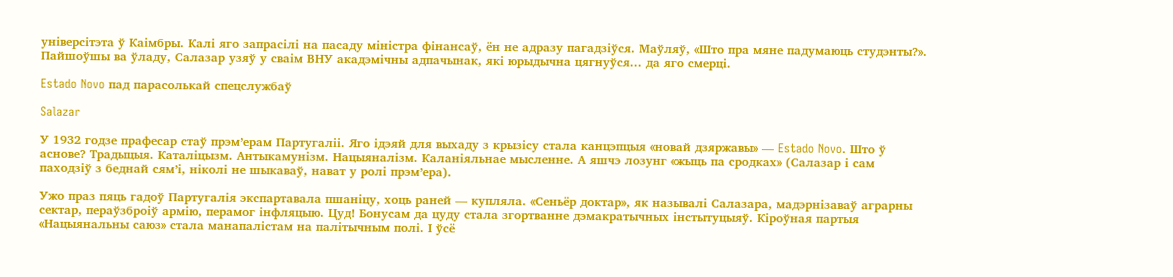універсітэта ў Каімбры. Калі яго запрасілі на пасаду міністра фінансаў, ён не адразу пагадзіўся. Маўляў, «Што пра мяне падумаюць студэнты?». Пайшоўшы ва ўладу, Салазар узяў у сваім ВНУ акадэмічны адпачынак, які юрыдычна цягнуўся... да яго смерці.

Estado Novo пад парасолькай спецслужбаў

Salazar

У 1932 годзе прафесар стаў прэм’ерам Партугаліі. Яго ідэяй для выхаду з крызісу стала канцэпцыя «новай дзяржавы» — Estado Novo. Што ў аснове? Традыцыя. Каталіцызм. Антыкамунізм. Нацыяналізм. Каланіяльнае мысленне. А яшчэ лозунг «жыць па сродках» (Салазар і сам паходзіў з беднай сям’і, ніколі не шыкаваў, нават у ролі прэм’ера).

Ужо праз пяць гадоў Партугалія экспартавала пшаніцу, хоць раней — купляла. «Сеньёр доктар», як называлі Салазара, мадэрнізаваў аграрны сектар, пераўзброіў армію, перамог інфляцыю. Цуд! Бонусам да цуду стала згортванне дэмакратычных інстытуцыяў. Кіроўная партыя «Нацыянальны саюз» стала манапалістам на палітычным полі. І ўсё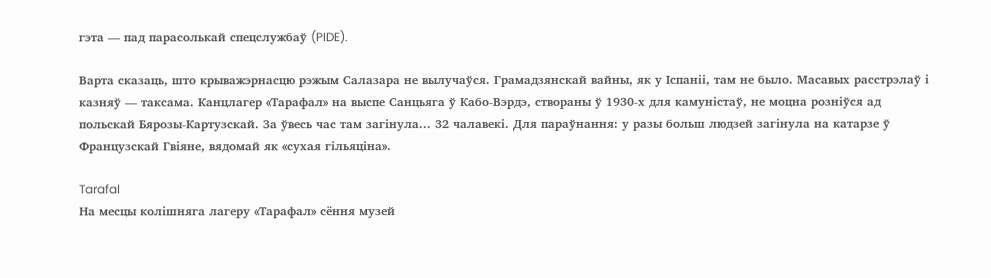гэта — пад парасолькай спецслужбаў (PIDE).

Варта сказаць, што крыважэрнасцю рэжым Салазара не вылучаўся. Грамадзянскай вайны, як у Іспаніі, там не было. Масавых расстрэлаў і казняў — таксама. Канцлагер «Тарафал» на выспе Санцьяга ў Кабо-Вэрдэ, створаны ў 1930-х для камуністаў, не моцна розніўся ад польскай Бярозы-Картузскай. За ўвесь час там загінула... 32 чалавекі. Для параўнання: у разы больш людзей загінула на катарзе ў Французскай Гвіяне, вядомай як «сухая гільяціна».

Tarafal
На месцы колішняга лагеру «Тарафал» сёння музей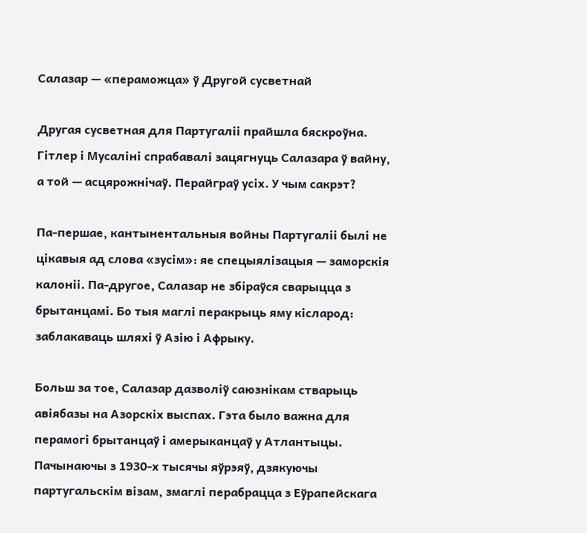Салазар — «пераможца» ў Другой сусветнай

Другая сусветная для Партугаліі прайшла бяскроўна. Гітлер і Мусаліні спрабавалі зацягнуць Салазара ў вайну, а той — асцярожнічаў. Перайграў усіх. У чым сакрэт?

Па-першае, кантынентальныя войны Партугаліі былі не цікавыя ад слова «зусім»: яе спецыялізацыя — заморскія калоніі. Па-другое, Салазар не збіраўся сварыцца з брытанцамі. Бо тыя маглі перакрыць яму кісларод: заблакаваць шляхі ў Азію і Афрыку.

Больш за тое, Салазар дазволіў саюзнікам стварыць авіябазы на Азорскіх выспах. Гэта было важна для перамогі брытанцаў і амерыканцаў у Атлантыцы. Пачынаючы з 1930-х тысячы яўрэяў, дзякуючы партугальскім візам, змаглі перабрацца з Еўрапейскага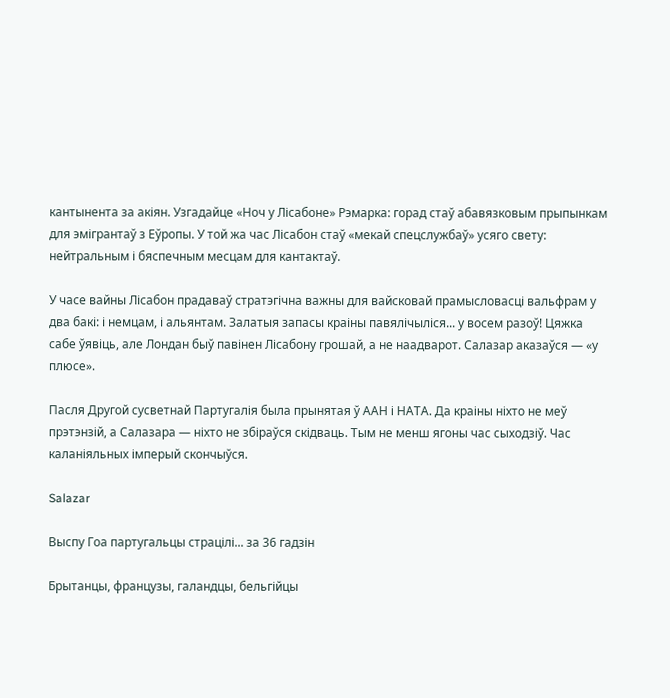кантынента за акіян. Узгадайце «Ноч у Лісабоне» Рэмарка: горад стаў абавязковым прыпынкам для эмігрантаў з Еўропы. У той жа час Лісабон стаў «мекай спецслужбаў» усяго свету: нейтральным і бяспечным месцам для кантактаў.

У часе вайны Лісабон прадаваў стратэгічна важны для вайсковай прамысловасці вальфрам у два бакі: і немцам, і альянтам. Залатыя запасы краіны павялічыліся... у восем разоў! Цяжка сабе ўявіць, але Лондан быў павінен Лісабону грошай, а не наадварот. Салазар аказаўся — «у плюсе».

Пасля Другой сусветнай Партугалія была прынятая ў ААН і НАТА. Да краіны ніхто не меў прэтэнзій, а Салазара — ніхто не збіраўся скідваць. Тым не менш ягоны час сыходзіў. Час каланіяльных імперый скончыўся.

Salazar

Выспу Гоа партугальцы страцілі... за 36 гадзін

Брытанцы, французы, галандцы, бельгійцы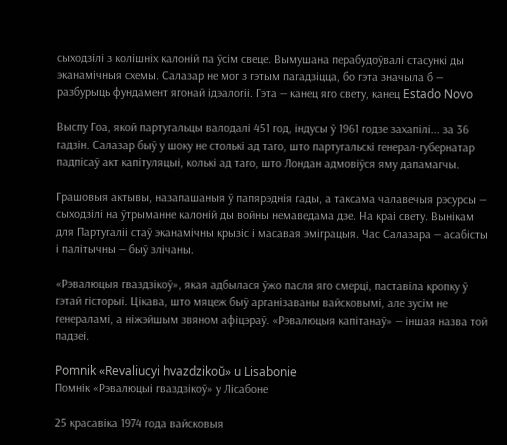сыходзілі з колішніх калоній па ўсім свеце. Вымушана перабудоўвалі стасункі ды эканамічныя схемы. Салазар не мог з гэтым пагадзіцца, бо гэта значыла б — разбурыць фундамент ягонай ідэалогіі. Гэта — канец яго свету, канец Estado Novo

Выспу Гоа, якой партугальцы валодалі 451 год, індусы ў 1961 годзе захапілі... за 36 гадзін. Салазар быў у шоку не столькі ад таго, што партугальскі генерал-губернатар падпісаў акт капітуляцыі, колькі ад таго, што Лондан адмовіўся яму дапамагчы.

Грашовыя актывы, назапашаныя ў папярэднія гады, а таксама чалавечыя рэсурсы — сыходзілі на ўтрыманне калоній ды войны немаведама дзе. На краі свету. Вынікам для Партугаліі стаў эканамічны крызіс і масавая эміграцыя. Час Салазара — асабісты і палітычны — быў злічаны.

«Рэвалюцыя гваздзікоў», якая адбылася ўжо пасля яго смерці, паставіла кропку ў гэтай гісторыі. Цікава, што мяцеж быў арганізаваны вайсковымі, але зусім не генераламі, а ніжэйшым звяном афіцэраў. «Рэвалюцыя капітанаў» — іншая назва той падзеі.

Pomnik «Revaliucyi hvazdzikoŭ» u Lisabonie
Помнік «Рэвалюцыі гваздзікоў» у Лісабоне

25 красавіка 1974 года вайсковыя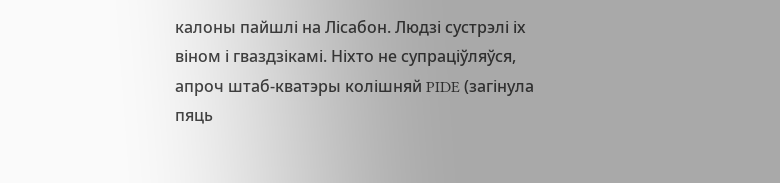калоны пайшлі на Лісабон. Людзі сустрэлі іх віном і гваздзікамі. Ніхто не супраціўляўся, апроч штаб-кватэры колішняй PIDE (загінула пяць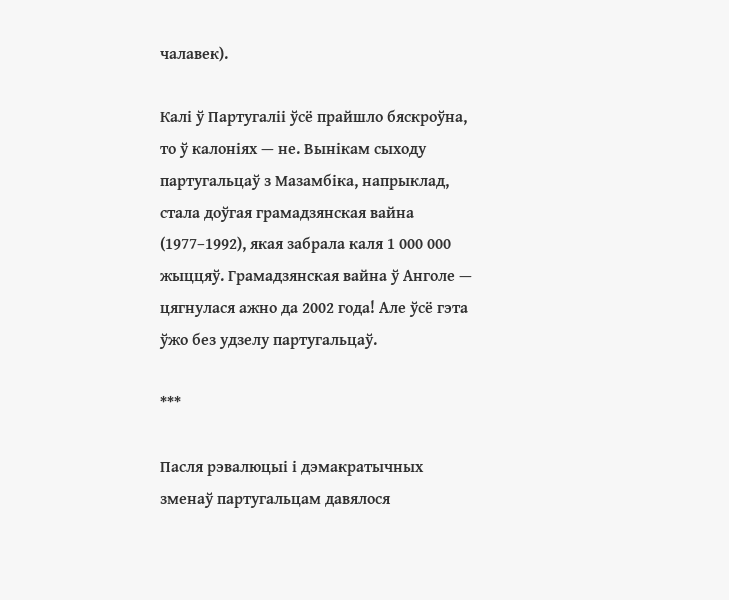чалавек).

Калі ў Партугаліі ўсё прайшло бяскроўна, то ў калоніях — не. Вынікам сыходу партугальцаў з Мазамбіка, напрыклад, стала доўгая грамадзянская вайна (1977–1992), якая забрала каля 1 000 000 жыццяў. Грамадзянская вайна ў Анголе — цягнулася ажно да 2002 года! Але ўсё гэта ўжо без удзелу партугальцаў.

***

Пасля рэвалюцыі і дэмакратычных зменаў партугальцам давялося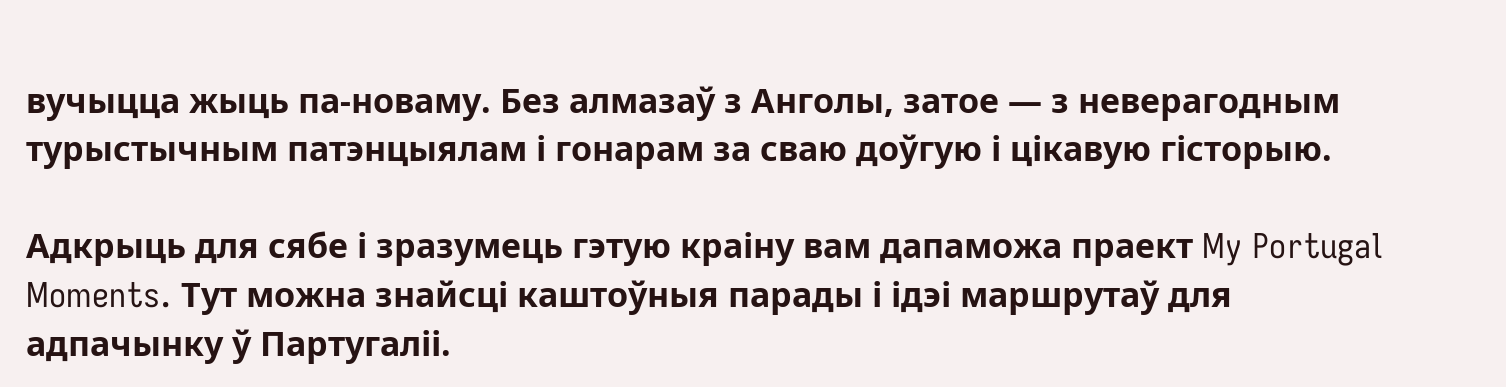вучыцца жыць па-новаму. Без алмазаў з Анголы, затое — з неверагодным турыстычным патэнцыялам і гонарам за сваю доўгую і цікавую гісторыю.

Адкрыць для сябе і зразумець гэтую краіну вам дапаможа праект My Portugal Moments. Тут можна знайсці каштоўныя парады і ідэі маршрутаў для адпачынку ў Партугаліі.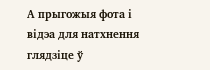А прыгожыя фота і відэа для натхнення глядзіце ў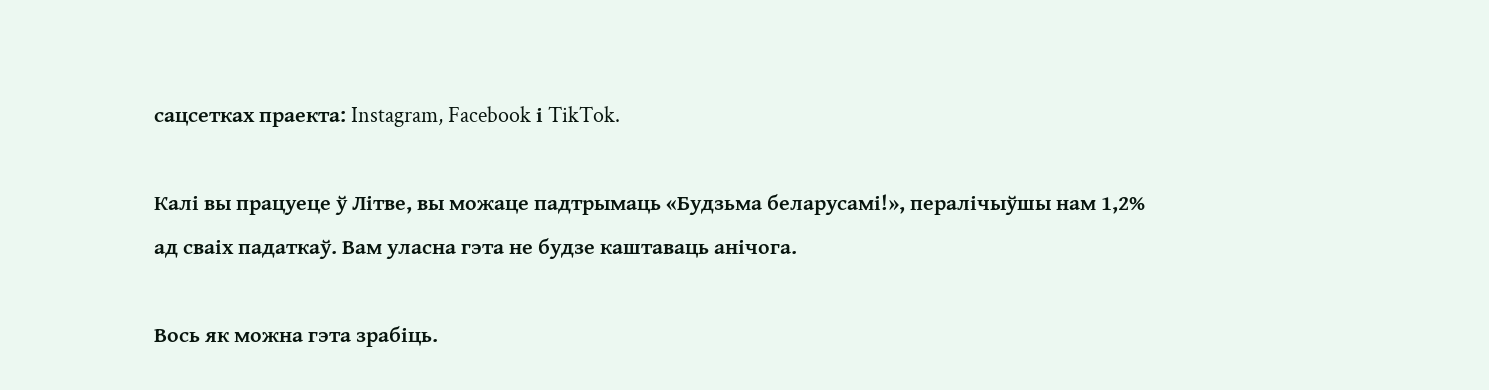сацсетках праекта: Instagram, Facebook і TikTok.

Калі вы працуеце ў Літве, вы можаце падтрымаць «Будзьма беларусамі!», пералічыўшы нам 1,2% ад сваіх падаткаў. Вам уласна гэта не будзе каштаваць анічога.

Вось як можна гэта зрабіць.